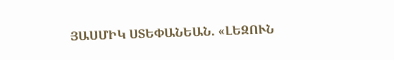ՅԱՍՄԻԿ ՍՏԵՓԱՆԵԱՆ. «ԼԵԶՈՒՆ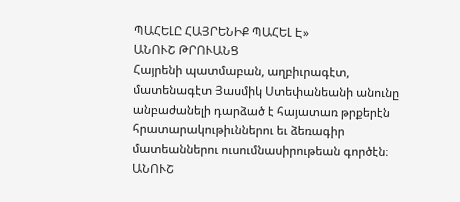ՊԱՀԵԼԸ ՀԱՅՐԵՆԻՔ ՊԱՀԵԼ Է»
ԱՆՈՒՇ ԹՐՈՒԱՆՑ
Հայրենի պատմաբան, աղբիւրագէտ, մատենագէտ Յասմիկ Ստեփանեանի անունը անբաժանելի դարձած է հայատառ թրքերէն հրատարակութիւններու եւ ձեռագիր մատեաններու ուսումնասիրութեան գործէն։
ԱՆՈՒՇ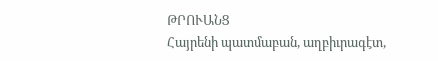ԹՐՈՒԱՆՑ
Հայրենի պատմաբան, աղբիւրագէտ,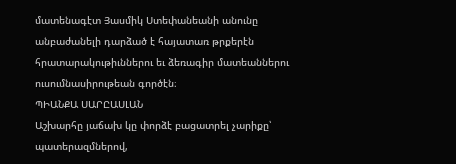մատենագէտ Յասմիկ Ստեփանեանի անունը անբաժանելի դարձած է հայատառ թրքերէն հրատարակութիւններու եւ ձեռագիր մատեաններու ուսումնասիրութեան գործէն։
ՊԻԱՆՔԱ ՍԱՐԸԱՍԼԱՆ
Աշխարհը յաճախ կը փորձէ բացատրել չարիքը՝ պատերազմներով,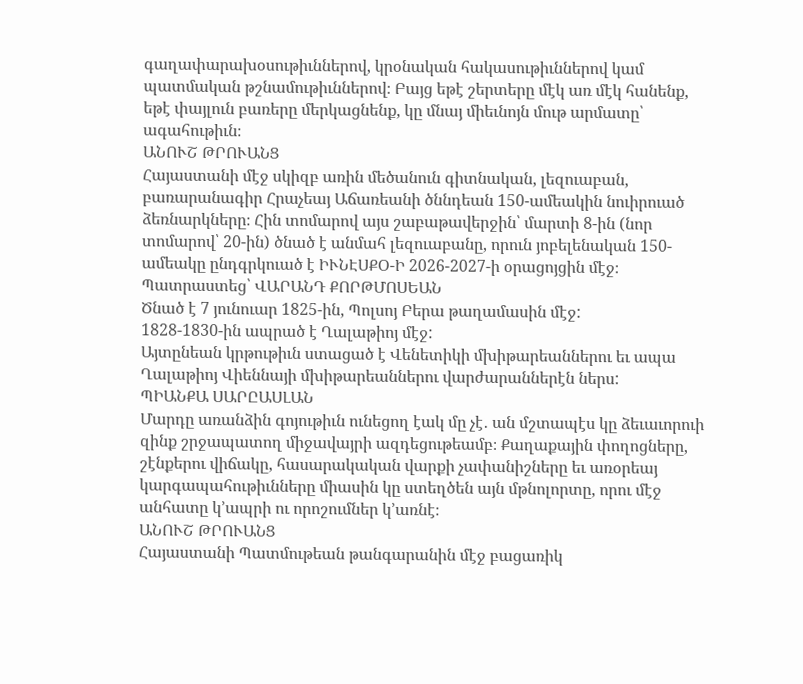գաղափարախօսութիւններով, կրօնական հակասութիւններով կամ պատմական թշնամութիւններով։ Բայց եթէ շերտերը մէկ առ մէկ հանենք, եթէ փայլուն բառերը մերկացնենք, կը մնայ միեւնոյն մութ արմատը՝ ագահութիւն։
ԱՆՈՒՇ ԹՐՈՒԱՆՑ
Հայաստանի մէջ սկիզբ առին մեծանուն գիտնական, լեզուաբան, բառարանագիր Հրաչեայ Աճառեանի ծննդեան 150-ամեակին նուիրուած ձեռնարկները։ Հին տոմարով այս շաբաթավերջին՝ մարտի 8-ին (նոր տոմարով՝ 20-ին) ծնած է անմահ լեզուաբանը, որուն յոբելենական 150-ամեակը ընդգրկուած է ԻՒՆԷՍՔՕ-Ի 2026-2027-ի օրացոյցին մէջ։
Պատրաստեց՝ ՎԱՐԱՆԴ ՔՈՐԹՄՈՍԵԱՆ
Ծնած է 7 յունուար 1825-ին, Պոլսոյ Բերա թաղամասին մէջ:
1828-1830-ին ապրած է Ղալաթիոյ մէջ:
Այտընեան կրթութիւն ստացած է Վենետիկի մխիթարեաններու եւ ապա Ղալաթիոյ Վիեննայի մխիթարեաններու վարժարաններէն ներս:
ՊԻԱՆՔԱ ՍԱՐԸԱՍԼԱՆ
Մարդը առանձին գոյութիւն ունեցող էակ մը չէ․ ան մշտապէս կը ձեւաւորուի զինք շրջապատող միջավայրի ազդեցութեամբ։ Քաղաքային փողոցները, շէնքերու վիճակը, հասարակական վարքի չափանիշները եւ առօրեայ կարգապահութիւնները միասին կը ստեղծեն այն մթնոլորտը, որու մէջ անհատը կ՚ապրի ու որոշումներ կ՚առնէ։
ԱՆՈՒՇ ԹՐՈՒԱՆՑ
Հայաստանի Պատմութեան թանգարանին մէջ բացառիկ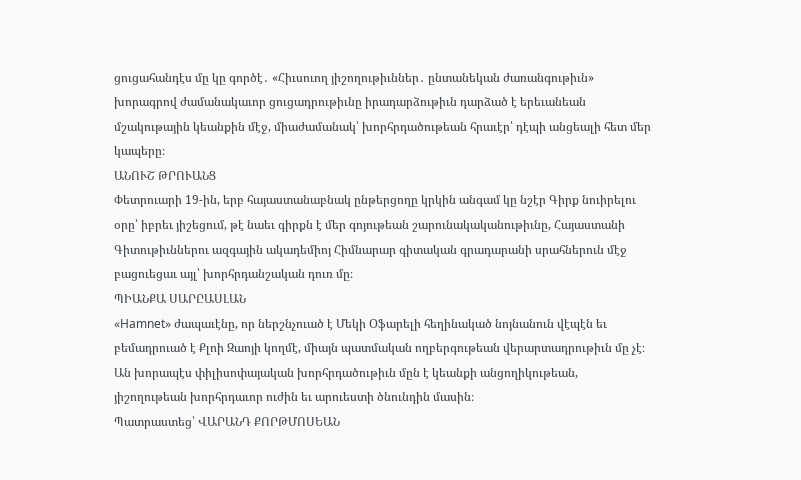ցուցահանդէս մը կը գործէ․ «Հիւսուող յիշողութիւններ․ ընտանեկան ժառանգութիւն» խորագրով ժամանակաւոր ցուցադրութիւնը իրադարձութիւն դարձած է երեւանեան մշակութային կեանքին մէջ, միաժամանակ՝ խորհրդածութեան հրաւէր՝ դէպի անցեալի հետ մեր կապերը։
ԱՆՈՒՇ ԹՐՈՒԱՆՑ
Փետրուարի 19-ին, երբ հայաստանաբնակ ընթերցողը կրկին անգամ կը նշէր Գիրք նուիրելու օրը՝ իբրեւ յիշեցում, թէ նաեւ գիրքն է մեր գոյութեան շարունակականութիւնը, Հայաստանի Գիտութիւններու ազգային ակադեմիոյ Հիմնարար գիտական գրադարանի սրահներուն մէջ բացուեցաւ այլ՝ խորհրդանշական դուռ մը։
ՊԻԱՆՔԱ ՍԱՐԸԱՍԼԱՆ
«Hamnet» ժապաւէնը, որ ներշնչուած է Մեկի Օֆարելի հեղինակած նոյնանուն վէպէն եւ բեմադրուած է Քլոի Զաոյի կողմէ, միայն պատմական ողբերգութեան վերարտադրութիւն մը չէ։ Ան խորապէս փիլիսոփայական խորհրդածութիւն մըն է կեանքի անցողիկութեան, յիշողութեան խորհրդաւոր ուժին եւ արուեստի ծնունդին մասին։
Պատրաստեց՝ ՎԱՐԱՆԴ ՔՈՐԹՄՈՍԵԱՆ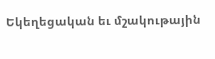Եկեղեցական եւ մշակութային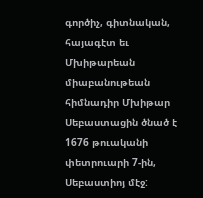գործիչ, գիտնական, հայագէտ եւ Մխիթարեան միաբանութեան հիմնադիր Մխիթար Սեբաստացին ծնած է 1676 թուականի փետրուարի 7-ին, Սեբաստիոյ մէջ: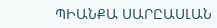ՊԻԱՆՔԱ ՍԱՐԸԱՍԼԱՆ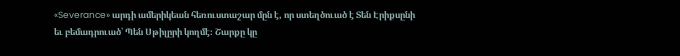«Severance» արդի ամերիկեան հեռուստաշար մըն է, որ ստեղծուած է Տեն Էրիքսընի եւ բեմադրուած՝ Պեն Սթիլըրի կողմէ։ Շարքը կը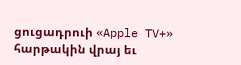ցուցադրուի «Apple TV+» հարթակին վրայ եւ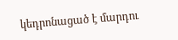կեդրոնացած է մարդու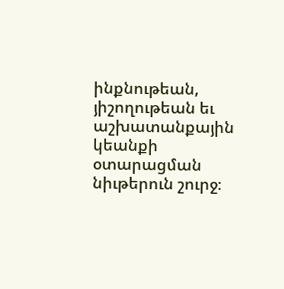ինքնութեան, յիշողութեան եւ աշխատանքային կեանքի օտարացման նիւթերուն շուրջ։